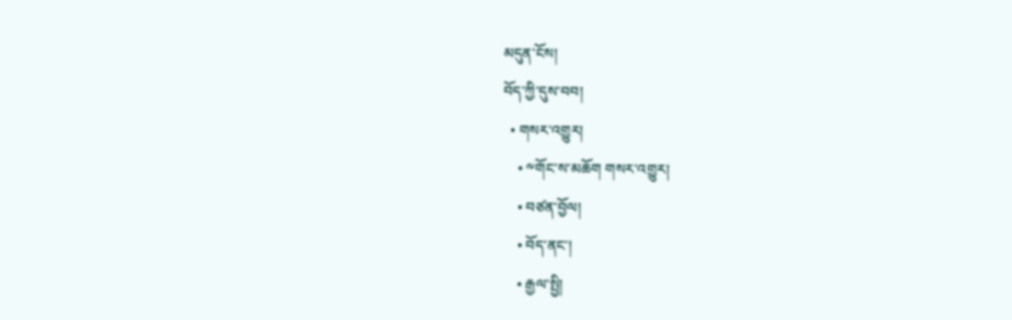མདུན་ངོས།
བོད་ཀྱི་དུས་བབ།
  • གསར་འགྱུར།
    • ༸གོང་ས་མཆོག གསར་འགྱུར།
    • བཙན་བྱོལ།
    • བོད་ནང་།
    • རྒྱལ་སྤྱི།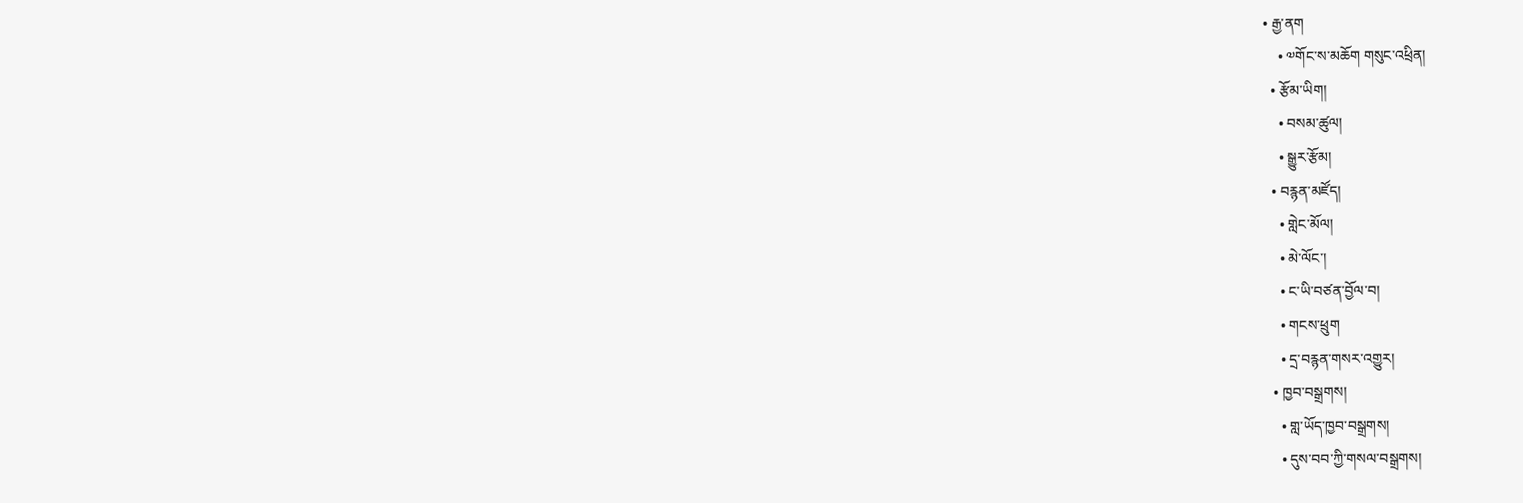• རྒྱ་ནག
    • ༧གོང་ས་མཆོག གསུང་འཕྲིན།
  • རྩོམ་ཡིག།
    • བསམ་ཚུལ།
    • སྒྱུར་རྩོམ།
  • བརྙན་མཛོད།
    • གླེང་མོལ།
    • མེ་ལོང་།
    • ང་ཡི་བཙན་བྱོལ་བ།
    • གངས་ཕྲུག
    • དྲ་བརྙན་གསར་འགྱུར།
  • ཁྱབ་བསྒྲགས།
    • གླ་ཡོད་ཁྱབ་བསྒྲགས།
    • དུས་བབ་ཀྱི་གསལ་བསྒྲགས།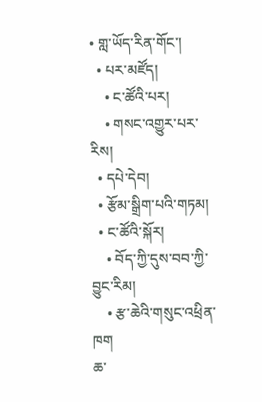• གླ་ཡོད་རིན་གོང་།
  • པར་མཛོད།
    • ང་ཚོའི་པར།
    • གསང་འགྱུར་པར་རིས།
  • དཔེ་དེབ།
  • རྩོམ་སྒྲིག་པའི་གཏམ།
  • ང་ཚོའི་སྐོར།
    • བོད་ཀྱི་དུས་བབ་ཀྱི་བྱུང་རིམ།
    • རྩ་ཆེའི་གསུང་འཕྲིན་ཁག
ཆ་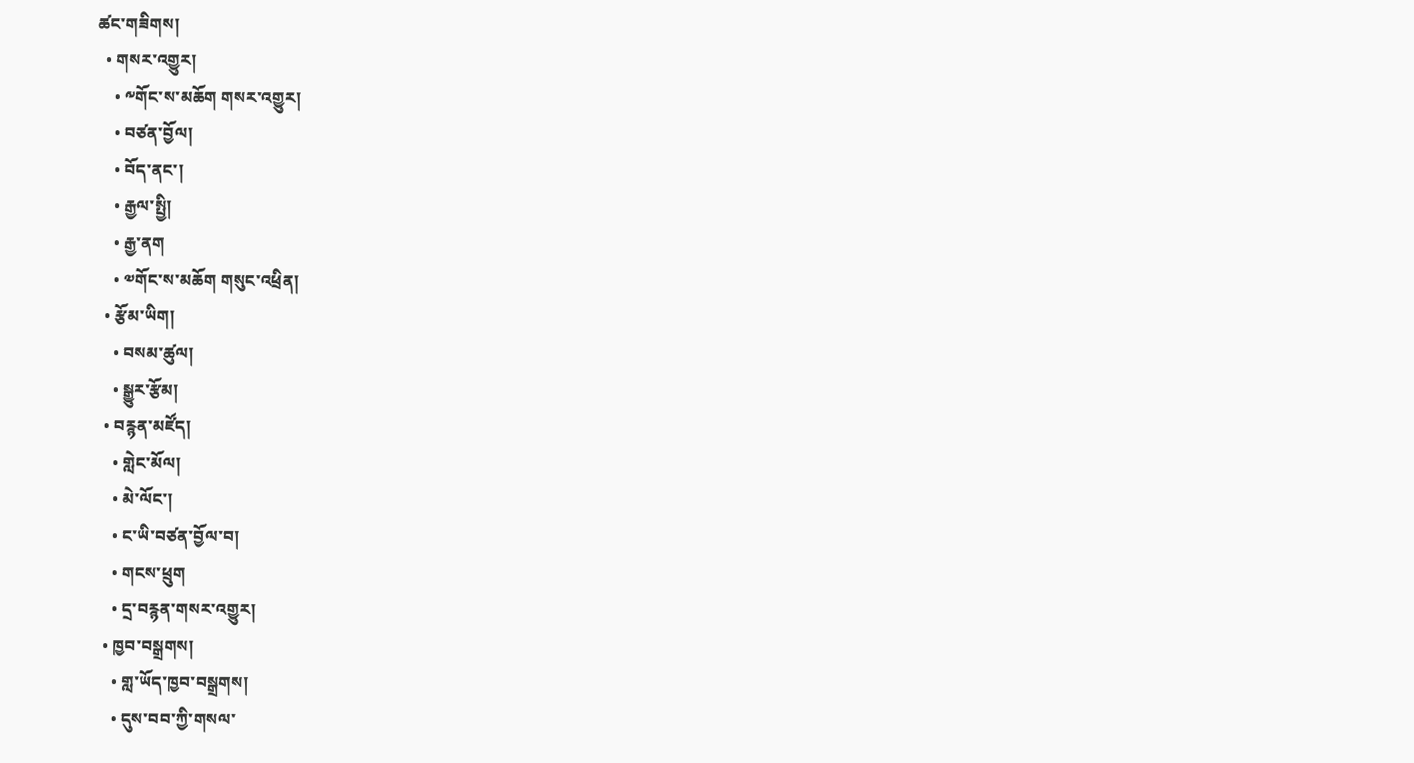ཚང་གཟིགས།
  • གསར་འགྱུར།
    • ༸གོང་ས་མཆོག གསར་འགྱུར།
    • བཙན་བྱོལ།
    • བོད་ནང་།
    • རྒྱལ་སྤྱི།
    • རྒྱ་ནག
    • ༧གོང་ས་མཆོག གསུང་འཕྲིན།
  • རྩོམ་ཡིག།
    • བསམ་ཚུལ།
    • སྒྱུར་རྩོམ།
  • བརྙན་མཛོད།
    • གླེང་མོལ།
    • མེ་ལོང་།
    • ང་ཡི་བཙན་བྱོལ་བ།
    • གངས་ཕྲུག
    • དྲ་བརྙན་གསར་འགྱུར།
  • ཁྱབ་བསྒྲགས།
    • གླ་ཡོད་ཁྱབ་བསྒྲགས།
    • དུས་བབ་ཀྱི་གསལ་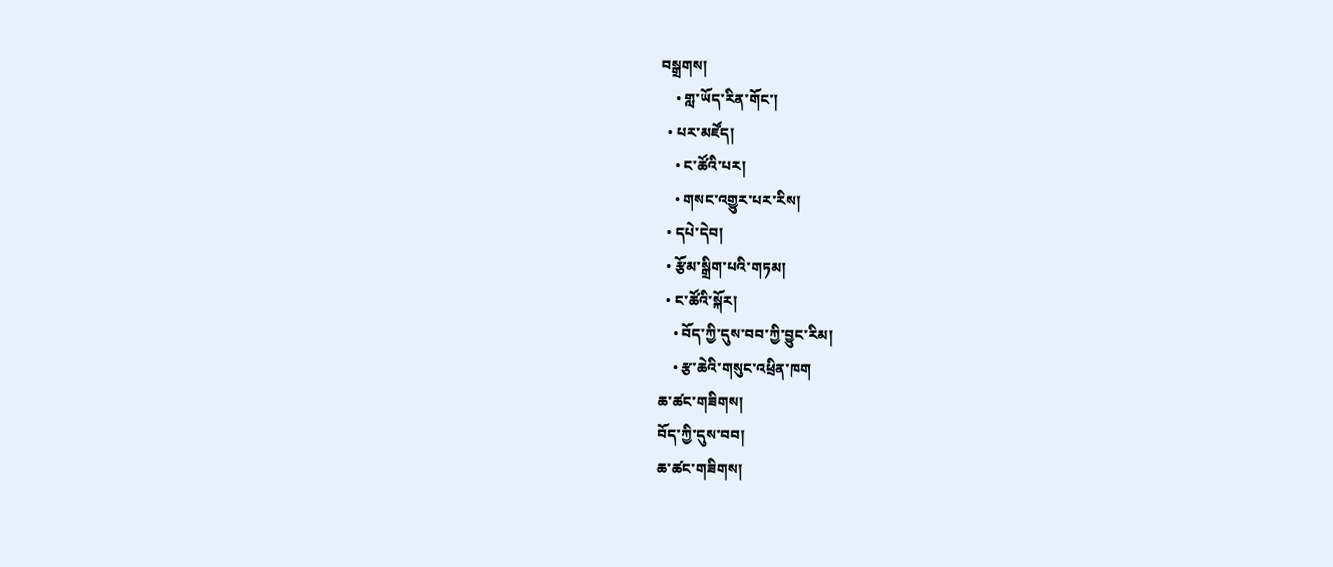བསྒྲགས།
    • གླ་ཡོད་རིན་གོང་།
  • པར་མཛོད།
    • ང་ཚོའི་པར།
    • གསང་འགྱུར་པར་རིས།
  • དཔེ་དེབ།
  • རྩོམ་སྒྲིག་པའི་གཏམ།
  • ང་ཚོའི་སྐོར།
    • བོད་ཀྱི་དུས་བབ་ཀྱི་བྱུང་རིམ།
    • རྩ་ཆེའི་གསུང་འཕྲིན་ཁག
ཆ་ཚང་གཟིགས།
བོད་ཀྱི་དུས་བབ།
ཆ་ཚང་གཟིགས།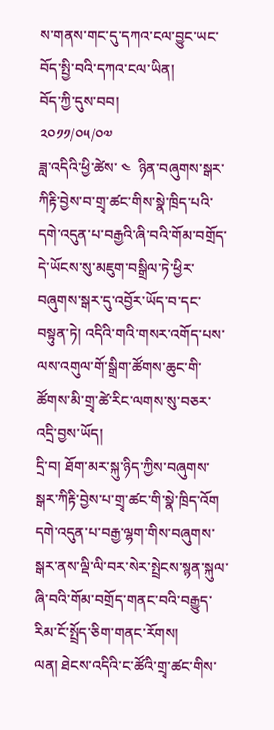ས་གནས་གང་དུ་དཀའ་ངལ་བྱུང་ཡང་བོད་སྤྱི་བའི་དཀའ་ངལ་ཡིན།
བོད་ཀྱི་དུས་བབ།
༢༠༡༡/༠༥/༠༧
ཟླ་འདིའི་ཕྱི་ཚེས་ ༤  ཉིན་བཞུགས་སྒར་ཀིརྟི་བྱེས་བ་གྲྭ་ཚང་གིས་སྣེ་ཁྲིད་པའི་དགེ་འདུན་པ་བརྒྱའི་ཞི་བའི་གོམ་བགྲོད་དེ་ཡོངས་སུ་མཇུག་བསྒྲིལ་ཏེ་ཕྱིར་བཞུགས་སྒར་དུ་འབྱོར་ཡོད་བ་དང་བསྟུན་ཏེ། འདིའི་གའི་གསར་འགོད་པས་ལས་འགུལ་གོ་སྒྲིག་ཚོགས་ཆུང་གི་ཚོགས་མི་གྲྭ་ཚེ་རིང་ལགས་སུ་བཅར་འདྲི་བྱས་ཡོད།
དྲི་བ། ཐོག་མར་སྐུ་ཉིད་ཀྱིས་བཞུགས་སྒར་ཀིརྟི་བྱེས་པ་གྲྭ་ཚང་གི་སྣེ་ཁྲིད་འོག དགེ་འདུན་པ་བརྒྱ་ལྷག་གིས་བཞུགས་སྒར་ནས་ལྡི་ལི་བར་སེར་སྤྲེངས་སྙན་སྐུལ་ཞི་བའི་གོམ་བགྲོད་གནང་བའི་བརྒྱུད་རིམ་ངོ་སྤྲོད་ཅིག་གནང་རོགས།
ལན། ཐེངས་འདིའི་ང་ཚོའི་གྲྭ་ཚང་གིས་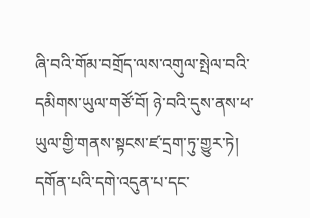ཞི་བའི་གོམ་བགྲོད་ལས་འགུལ་སྤེལ་བའི་དམིགས་ཡུལ་གཙོ་བོ། ཉེ་བའི་དུས་ནས་ཕ་ཡུལ་གྱི་གནས་སྟངས་ཛ་དྲག་ཏུ་གྱུར་ཏེ། དགོན་པའི་དགེ་འདུན་པ་དང་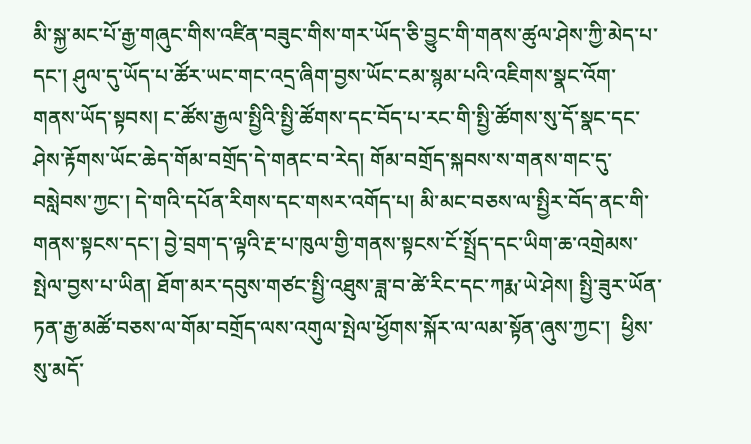མི་སྐྱ་མང་པོ་རྒྱ་གཞུང་གིས་འཛིན་བཟུང་གིས་གར་ཡོད་ཅི་བྱུང་གི་གནས་ཚུལ་ཤེས་ཀྱི་མེད་པ་དང་། ཤུལ་དུ་ཡོད་པ་ཚོར་ཡང་གང་འདྲ་ཞིག་བྱས་ཡོང་ངམ་སྙམ་པའི་འཇིགས་སྣང་འོག་གནས་ཡོད་སྟབས། ང་ཚོས་རྒྱལ་སྤྱིའི་སྤྱི་ཚོགས་དང་བོད་པ་རང་གི་སྤྱི་ཚོགས་སུ་དོ་སྣང་དང་ཤེས་རྟོགས་ཡོང་ཆེད་གོམ་བགྲོད་དེ་གནང་བ་རེད། གོམ་བགྲོད་སྐབས་ས་གནས་གང་དུ་བསླེབས་ཀྱང་། དེ་གའི་དཔོན་རིགས་དང་གསར་འགོད་པ། མི་མང་བཅས་ལ་སྤྱིར་བོད་ནང་གི་གནས་སྟངས་དང་། བྱེ་བྲག་ད་ལྟའི་རྔ་པ་ཁུལ་གྱི་གནས་སྟངས་ངོ་སྤྲོད་དང་ཡིག་ཆ་འགྲེམས་སྤེལ་བྱས་པ་ཡིན། ཐོག་མར་དབུས་གཙང་སྤྱི་འཐུས་ཟླ་བ་ཚེ་རིང་དང་ཀརྨ་ཡེ་ཤེས། སྤྱི་ཟུར་ཡོན་ཏན་རྒྱ་མཚོ་བཅས་ལ་གོམ་བགྲོད་ལས་འགུལ་སྤེལ་ཕྱོགས་སྐོར་ལ་ལམ་སྟོན་ཞུས་ཀྱང་།  ཕྱིས་སུ་མདོ་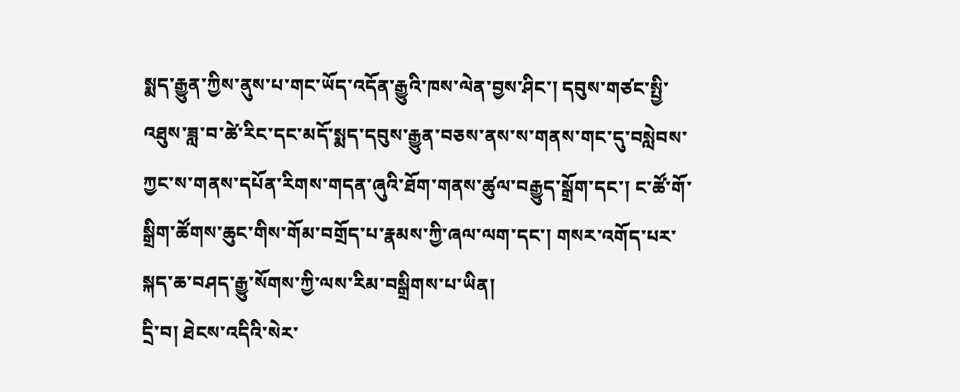སྨད་རྒྱུན་ཀྱིས་ནུས་པ་གང་ཡོད་འདོན་རྒྱུའི་ཁས་ལེན་བྱས་ཤིང་། དབུས་གཙང་སྤྱི་འཐུས་ཟླ་བ་ཚེ་རིང་དང་མདོ་སྨད་དབུས་རྒྱུན་བཅས་ནས་ས་གནས་གང་དུ་བསླེབས་ཀྱང་ས་གནས་དཔོན་རིགས་གདན་ཞུའི་ཐོག་གནས་ཚུལ་བརྒྱུད་སྒྲོག་དང་། ང་ཚོ་གོ་སྒྲིག་ཚོགས་ཆུང་གིས་གོམ་བགྲོད་པ་རྣམས་ཀྱི་ཞལ་ལག་དང་། གསར་འགོད་པར་སྐད་ཆ་བཤད་རྒྱུ་སོགས་ཀྱི་ལས་རིམ་བསྒྲིགས་པ་ཡིན།
དྲི་བ། ཐེངས་འདིའི་སེར་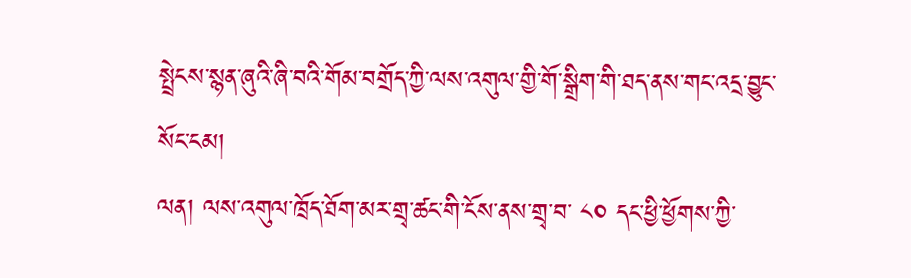སྤྲེངས་སྙན་ཞུའི་ཞི་བའི་གོམ་བགྲོད་ཀྱི་ལས་འགུལ་གྱི་གོ་སྒྲིག་གི་ཐད་ནས་གང་འདྲ་བྱུང་སོང་ངམ།
ལན། ལས་འགུལ་ཁྲོད་ཐོག་མར་གྲྭ་ཚང་གི་ངོས་ནས་གྲྭ་བ་ ༨༠ དང་ཕྱི་ཕྱོགས་ཀྱི་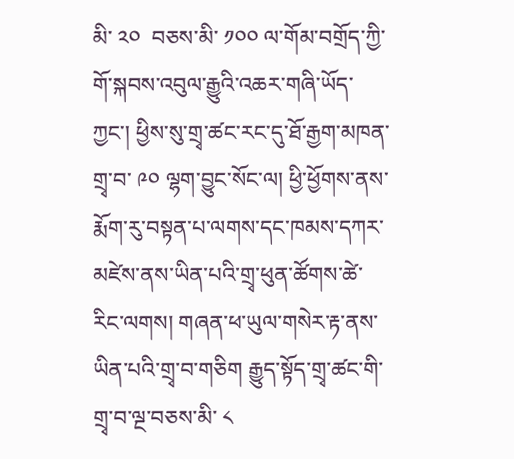མི་ ༢༠  བཅས་མི་ ༡༠༠ ལ་གོམ་བགྲོད་ཀྱི་གོ་སྐབས་འབུལ་རྒྱུའི་འཆར་གཞི་ཡོད་ཀྱང་། ཕྱིས་སུ་གྲྭ་ཚང་རང་དུ་ཐོ་རྒྱག་མཁན་གྲྭ་བ་ ༩༠ ལྷག་བྱུང་སོང་ལ། ཕྱི་ཕྱོགས་ནས་རྨོག་རུ་བསྟན་པ་ལགས་དང་ཁམས་དཀར་མཛེས་ནས་ཡིན་པའི་གྲྭ་ཕུན་ཚོགས་ཚེ་རིང་ལགས། གཞན་ཕ་ཡུལ་གསེར་རྟ་ནས་ཡིན་པའི་གྲྭ་བ་གཅིག རྒྱུད་སྟོད་གྲྭ་ཚང་གི་གྲྭ་བ་ལྔ་བཅས་མི་ ༨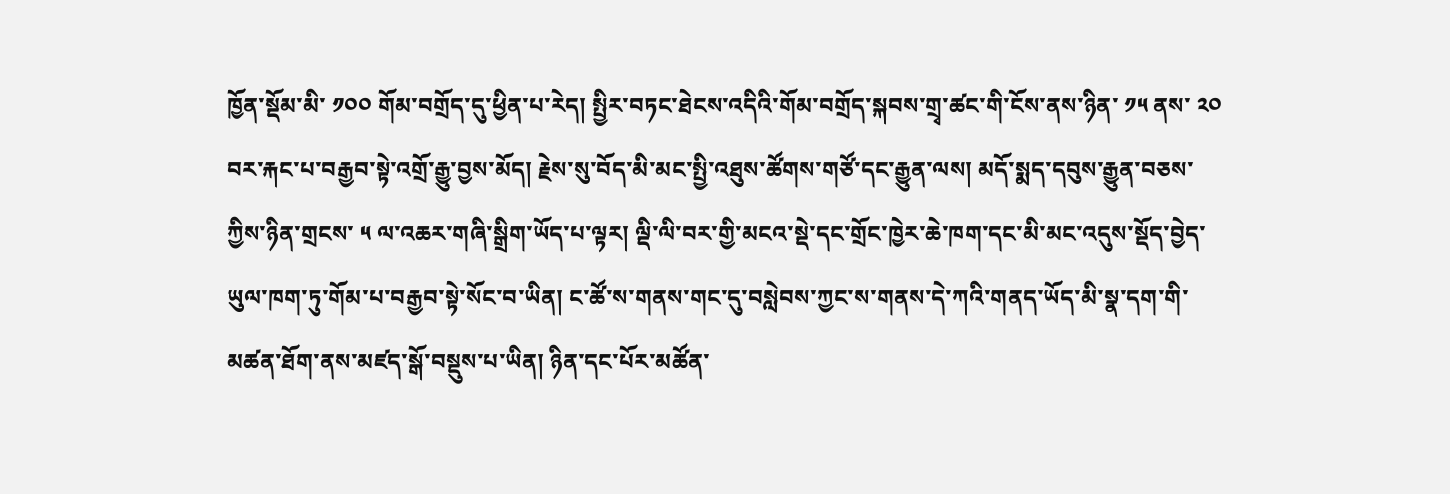ཁྱོན་སྡོམ་མི་ ༡༠༠ གོམ་བགྲོད་དུ་ཕྱིན་པ་རེད། སྤྱིར་བཏང་ཐེངས་འདིའི་གོམ་བགྲོད་སྐབས་གྲྭ་ཚང་གི་ངོས་ནས་ཉིན་ ༡༥ ནས་ ༢༠ བར་རྐང་པ་བརྒྱབ་སྟེ་འགྲོ་རྒྱུ་བྱས་མོད། རྗེས་སུ་བོད་མི་མང་སྤྱི་འཐུས་ཚོགས་གཙོ་དང་རྒྱུན་ལས། མདོ་སྨད་དབུས་རྒྱུན་བཅས་ཀྱིས་ཉིན་གྲངས་ ༥ ལ་འཆར་གཞི་སྒྲིག་ཡོད་པ་ལྟར། ལྡི་ལི་བར་གྱི་མངའ་སྡེ་དང་གྲོང་ཁྱེར་ཆེ་ཁག་དང་མི་མང་འདུས་སྡོད་བྱེད་ཡུལ་ཁག་ཏུ་གོམ་པ་བརྒྱབ་སྟེ་སོང་བ་ཡིན། ང་ཚོ་ས་གནས་གང་དུ་བསླེབས་ཀྱང་ས་གནས་དེ་ཀའི་གནད་ཡོད་མི་སྣ་དག་གི་མཚན་ཐོག་ནས་མཛད་སྒོ་བསྡུས་པ་ཡིན། ཉིན་དང་པོར་མཚོན་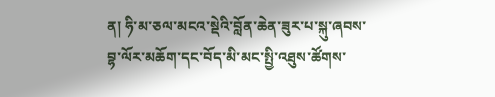ན། ཧི་མ་ཅལ་མངའ་སྡེའི་བློན་ཆེན་ཟུར་པ་སྐུ་ཞབས་བྷ་ལོར་མཆོག་དང་བོད་མི་མང་སྤྱི་འཐུས་ཚོགས་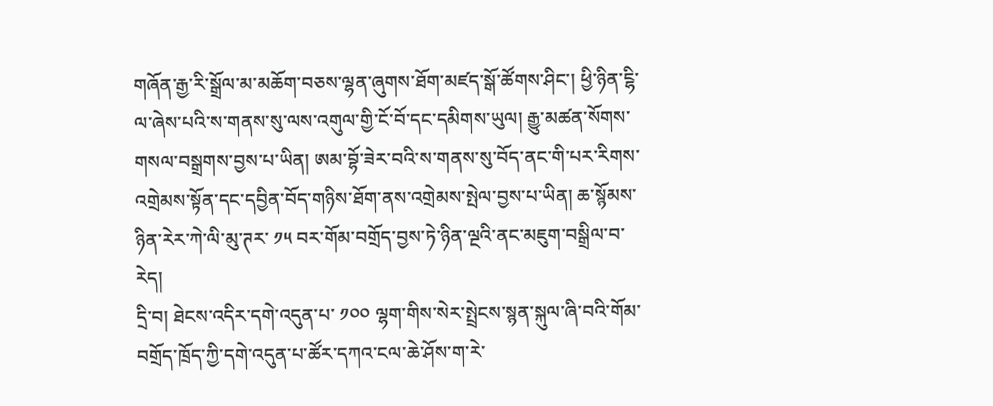གཞོན་རྒྱ་རི་སྒྲོལ་མ་མཆོག་བཅས་ལྷན་ཞུགས་ཐོག་མཛད་སྒོ་ཚོགས་ཤིང་། ཕྱི་ཉིན་ངྷི་ལ་ཞེས་པའི་ས་གནས་སུ་ལས་འགུལ་གྱི་ངོ་བོ་དང་དམིགས་ཡུལ། རྒྱུ་མཚན་སོགས་གསལ་བསྒྲགས་བྱས་པ་ཡིན། ཨམ་བྷོ་ཟེར་བའི་ས་གནས་སུ་བོད་ནང་གི་པར་རིགས་འགྲེམས་སྟོན་དང་དབྱིན་བོད་གཉིས་ཐོག་ནས་འགྲེམས་སྤེལ་བྱས་པ་ཡིན། ཆ་སྙོམས་ཉིན་རེར་ཀེ་ལི་མུ་ཊར་ ༡༥ བར་གོམ་བགྲོད་བྱས་ཏེ་ཉིན་ལྔའི་ནང་མཇུག་བསྒྲིལ་བ་རེད།
དྲི་བ། ཐེངས་འདིར་དགེ་འདུན་པ་ ༡༠༠ ལྷག་གིས་སེར་སྤྲེངས་སྙན་སྐུལ་ཞི་བའི་གོམ་བགྲོད་ཁྲོད་ཀྱི་དགེ་འདུན་པ་ཚོར་དཀའ་ངལ་ཆེ་ཤོས་ག་རེ་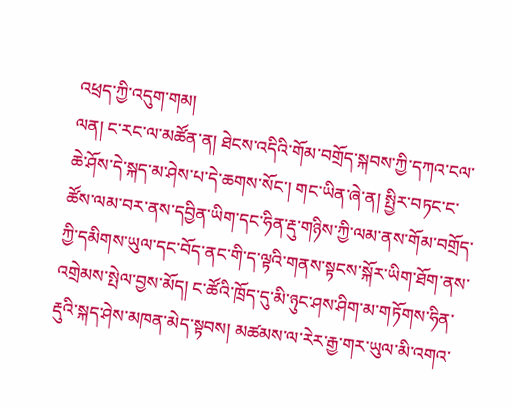འཕྲད་ཀྱི་འདུག་གམ།
ལན། ང་རང་ལ་མཚོན་ན། ཐེངས་འདིའི་གོམ་བགྲོད་སྐབས་ཀྱི་དཀའ་ངལ་ཆེ་ཤོས་དེ་སྐད་མ་ཤེས་པ་དེ་ཆགས་སོང་། གང་ཡིན་ཞེ་ན། སྤྱིར་བཏང་ང་ཚོས་ལམ་བར་ནས་དབྱིན་ཡིག་དང་ཧིན་རྡུ་གཉིས་ཀྱི་ལམ་ནས་གོམ་བགྲོད་ཀྱི་དམིགས་ཡུལ་དང་བོད་ནང་གི་ད་ལྟའི་གནས་སྟངས་སྐོར་ཡིག་ཐོག་ནས་འགྲེམས་སྤེལ་བྱས་མོད། ང་ཚོའི་ཁྲོད་དུ་མི་ཉུང་ཤས་ཤིག་མ་གཏོགས་ཧིན་རྡུའི་སྐད་ཤེས་མཁན་མེད་སྟབས། མཚམས་ལ་རེར་རྒྱ་གར་ཡུལ་མི་འགའ་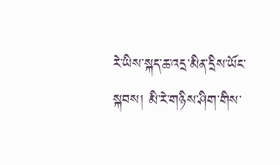རེ་ཡིས་སྐད་ཆ་འདྲ་མིན་དྲིས་ཡོང་སྐབས། མི་རེ་གཉིས་ཤིག་གིས་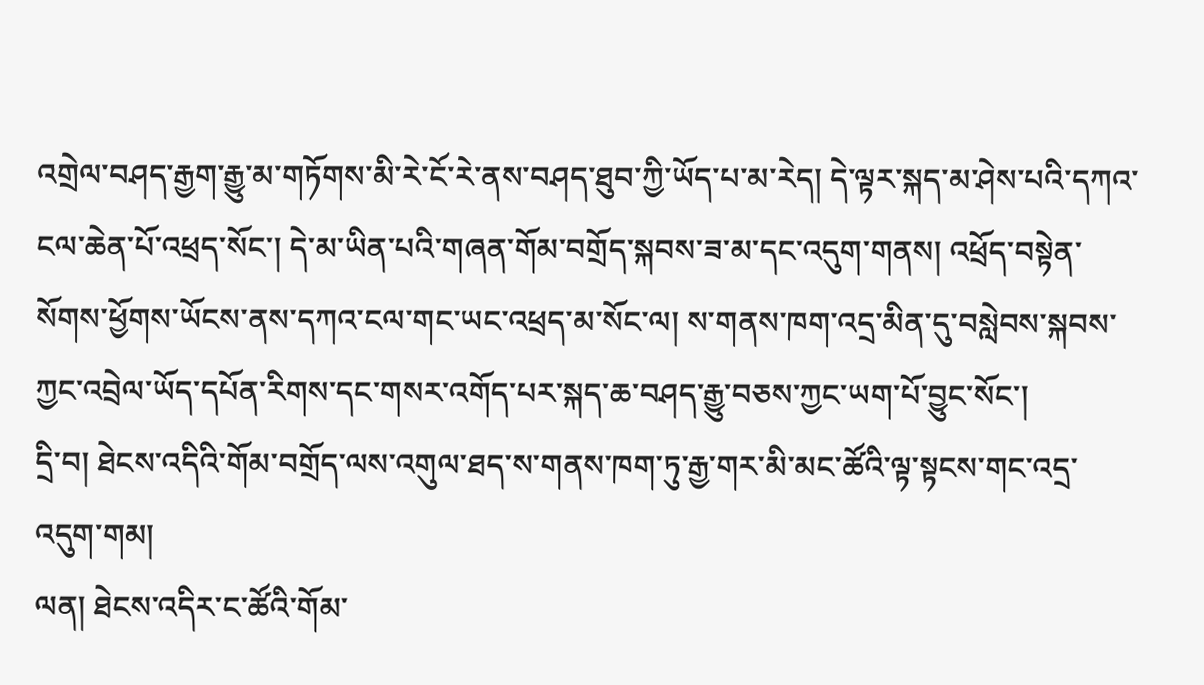འགྲེལ་བཤད་རྒྱག་རྒྱུ་མ་གཏོགས་མི་རེ་ངོ་རེ་ནས་བཤད་ཐུབ་ཀྱི་ཡོད་པ་མ་རེད། དེ་ལྟར་སྐད་མ་ཤེས་པའི་དཀའ་ངལ་ཆེན་པོ་འཕྲད་སོང་། དེ་མ་ཡིན་པའི་གཞན་གོམ་བགྲོད་སྐབས་ཟ་མ་དང་འདུག་གནས། འཕྲོད་བསྟེན་སོགས་ཕྱོགས་ཡོངས་ནས་དཀའ་ངལ་གང་ཡང་འཕྲད་མ་སོང་ལ། ས་གནས་ཁག་འདྲ་མིན་དུ་བསླེབས་སྐབས་ཀྱང་འབྲེལ་ཡོད་དཔོན་རིགས་དང་གསར་འགོད་པར་སྐད་ཆ་བཤད་རྒྱུ་བཅས་ཀྱང་ཡག་པོ་བྱུང་སོང་།
དྲི་བ། ཐེངས་འདིའི་གོམ་བགྲོད་ལས་འགུལ་ཐད་ས་གནས་ཁག་ཏུ་རྒྱ་གར་མི་མང་ཚོའི་ལྟ་སྟངས་གང་འདྲ་འདུག་གམ།
ལན། ཐེངས་འདིར་ང་ཚོའི་གོམ་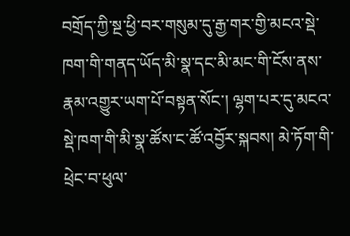བགྲོད་ཀྱི་སྔ་ཕྱི་བར་གསུམ་དུ་རྒྱ་གར་གྱི་མངའ་སྡེ་ཁག་གི་གནད་ཡོད་མི་སྣ་དང་མི་མང་གི་ངོས་ནས་རྣམ་འགྱུར་ཡག་པོ་བསྟན་སོང་། ལྷག་པར་དུ་མངའ་སྡེ་ཁག་གི་མི་སྣ་ཚོས་ང་ཚོ་འབྱོར་སྐབས། མེ་ཏོག་གི་ཕྲེང་བ་ཕུལ་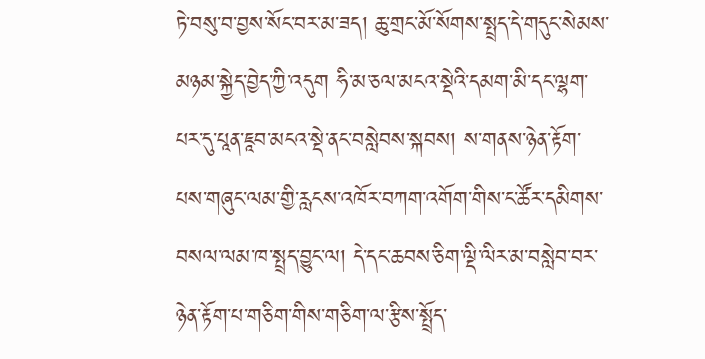ཏེ་བསུ་བ་བྱས་སོང་བར་མ་ཟད། ཆུ་གྲང་མོ་སོགས་སྤྲད་དེ་གདུང་སེམས་མཉམ་སྐྱེད་བྱེད་ཀྱི་འདུག ཧི་མ་ཅལ་མངའ་སྡེའི་དམག་མི་དང་ལྷག་པར་དུ་པཱན་ཇཱབ་མངའ་སྡེ་ནང་བསླེབས་སྐབས། ས་གནས་ཉེན་རྟོག་པས་གཞུང་ལམ་གྱི་རླངས་འཁོར་བཀག་འགོག་གིས་ང་ཚོར་དམིགས་བསལ་ལམ་ཁ་སྤྲད་བྱུང་ལ། དེ་དང་ཆབས་ཅིག་ལྡི་ལིར་མ་བསླེབ་བར་ཉེན་རྟོག་པ་གཅིག་གིས་གཅིག་ལ་རྩིས་སྤྲོད་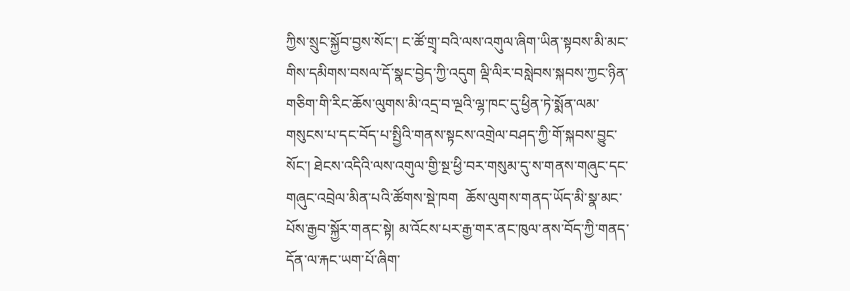ཀྱིས་སྲུང་སྐྱོབ་བྱས་སོང་། ང་ཚོ་གྲྭ་བའི་ལས་འགུལ་ཞིག་ཡིན་སྟབས་མི་མང་གིས་དམིགས་བསལ་དོ་སྣང་བྱེད་ཀྱི་འདུག ལྡི་ལིར་བསླེབས་སྐབས་ཀྱང་ཉིན་གཅིག་གི་རིང་ཆོས་ལུགས་མི་འདྲ་བ་ལྔའི་ལྷ་ཁང་དུ་ཕྱིན་ཏེ་སྨོན་ལམ་གསུངས་པ་དང་བོད་པ་སྤྱིའི་གནས་སྟངས་འགྲེལ་བཤད་ཀྱི་གོ་སྐབས་བྱུང་སོང་། ཐེངས་འདིའི་ལས་འགུལ་གྱི་སྔ་ཕྱི་བར་གསུམ་དུ་ས་གནས་གཞུང་དང་གཞུང་འབྲེལ་མིན་པའི་ཚོགས་སྡེ་ཁག  ཆོས་ལུགས་གནད་ཡོད་མི་སྣ་མང་པོས་རྒྱབ་སྐྱོར་གནང་སྟེ། མ་འོངས་པར་རྒྱ་གར་ནང་ཁུལ་ནས་བོད་ཀྱི་གནད་དོན་ལ་རྐང་ཡག་པོ་ཞིག་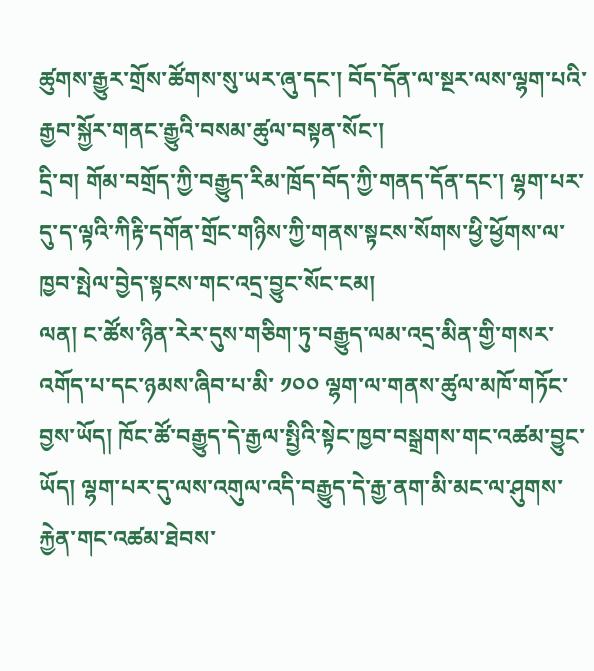ཚུགས་རྒྱུར་གྲོས་ཚོགས་སུ་ཡར་ཞུ་དང་། བོད་དོན་ལ་སྔར་ལས་ལྷག་པའི་རྒྱབ་སྐྱོར་གནང་རྒྱུའི་བསམ་ཚུལ་བསྟན་སོང་།
དྲི་བ། གོམ་བགྲོད་ཀྱི་བརྒྱུད་རིམ་ཁྲོད་བོད་ཀྱི་གནད་དོན་དང་། ལྷག་པར་དུ་ད་ལྟའི་ཀིརྟི་དགོན་གྲོང་གཉིས་ཀྱི་གནས་སྟངས་སོགས་ཕྱི་ཕྱོགས་ལ་ཁྱབ་སྤེལ་བྱེད་སྟངས་གང་འདྲ་བྱུང་སོང་ངམ།
ལན། ང་ཚོས་ཉིན་རེར་དུས་གཅིག་ཏུ་བརྒྱུད་ལམ་འདྲ་མིན་གྱི་གསར་འགོད་པ་དང་ཉམས་ཞིབ་པ་མི་ ༡༠༠ ལྷག་ལ་གནས་ཚུལ་མཁོ་གཏོང་བྱས་ཡོད། ཁོང་ཚོ་བརྒྱུད་དེ་རྒྱལ་སྤྱིའི་སྟེང་ཁྱབ་བསྒྲགས་གང་འཚམ་བྱུང་ཡོད། ལྷག་པར་དུ་ལས་འགུལ་འདི་བརྒྱུད་དེ་རྒྱ་ནག་མི་མང་ལ་ཤུགས་རྐྱེན་གང་འཚམ་ཐེབས་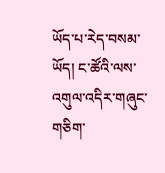ཡོད་པ་རེད་བསམ་ཡོད། ང་ཚོའི་ལས་འགུལ་འདིར་གཞུང་གཅིག་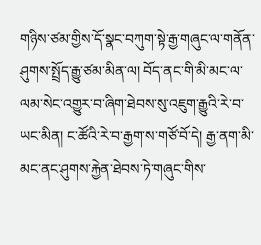གཉིས་ཙམ་གྱིས་དོ་སྣང་བཀུག་སྟེ་རྒྱ་གཞུང་ལ་གནོན་ཤུགས་སྤྲོད་རྒྱུ་ཙམ་མིན་ལ། བོད་ནང་གི་མི་མང་ལ་ལམ་སེང་འགྱུར་བ་ཞིག་ཐེབས་སུ་འཇུག་རྒྱུའི་རེ་བ་ཡང་མིན། ང་ཚོའི་རེ་བ་རྒྱག་ས་གཙོ་བོ་དེ། རྒྱ་ནག་མི་མང་ནང་ཤུགས་རྐྱེན་ཐེབས་ཏེ་གཞུང་གིས་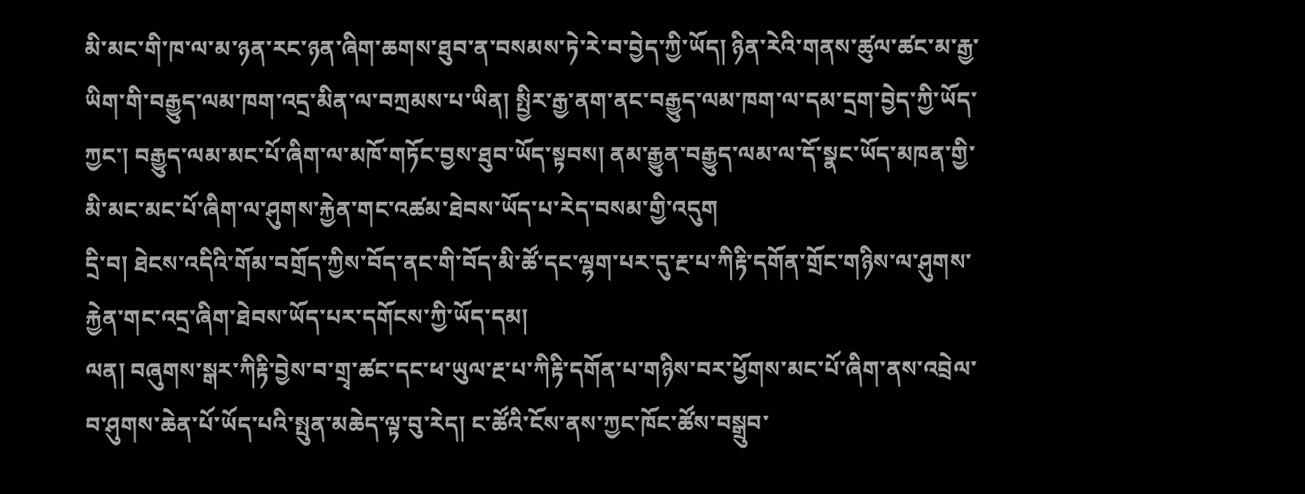མི་མང་གི་ཁ་ལ་མ་ཉན་རང་ཉན་ཞིག་ཆགས་ཐུབ་ན་བསམས་ཏེ་རེ་བ་བྱེད་ཀྱི་ཡོད། ཉིན་རེའི་གནས་ཚུལ་ཚང་མ་རྒྱ་ཡིག་གི་བརྒྱུད་ལམ་ཁག་འདྲ་མིན་ལ་བཀྲམས་པ་ཡིན། སྤྱིར་རྒྱ་ནག་ནང་བརྒྱུད་ལམ་ཁག་ལ་དམ་དྲག་བྱེད་ཀྱི་ཡོད་ཀྱང་། བརྒྱུད་ལམ་མང་པོ་ཞིག་ལ་མཁོ་གཏོང་བྱས་ཐུབ་ཡོད་སྟབས། ནམ་རྒྱུན་བརྒྱུད་ལམ་ལ་དོ་སྣང་ཡོད་མཁན་གྱི་མི་མང་མང་པོ་ཞིག་ལ་ཤུགས་རྐྱེན་གང་འཚམ་ཐེབས་ཡོད་པ་རེད་བསམ་གྱི་འདུག
དྲི་བ། ཐེངས་འདིའི་གོམ་བགྲོད་ཀྱིས་བོད་ནང་གི་བོད་མི་ཚོ་དང་ལྷག་པར་དུ་རྔ་པ་ཀིརྟི་དགོན་གྲོང་གཉིས་ལ་ཤུགས་རྐྱེན་གང་འདྲ་ཞིག་ཐེབས་ཡོད་པར་དགོངས་ཀྱི་ཡོད་དམ།
ལན། བཞུགས་སྒར་ཀིརྟི་བྱེས་བ་གྲྭ་ཚང་དང་ཕ་ཡུལ་རྔ་པ་ཀིརྟི་དགོན་པ་གཉིས་བར་ཕྱོགས་མང་པོ་ཞིག་ནས་འབྲེལ་བ་ཤུགས་ཆེན་པོ་ཡོད་པའི་སྤུན་མཆེད་ལྟ་བུ་རེད། ང་ཚོའི་ངོས་ནས་ཀྱང་ཁོང་ཚོས་བསྒྲུབ་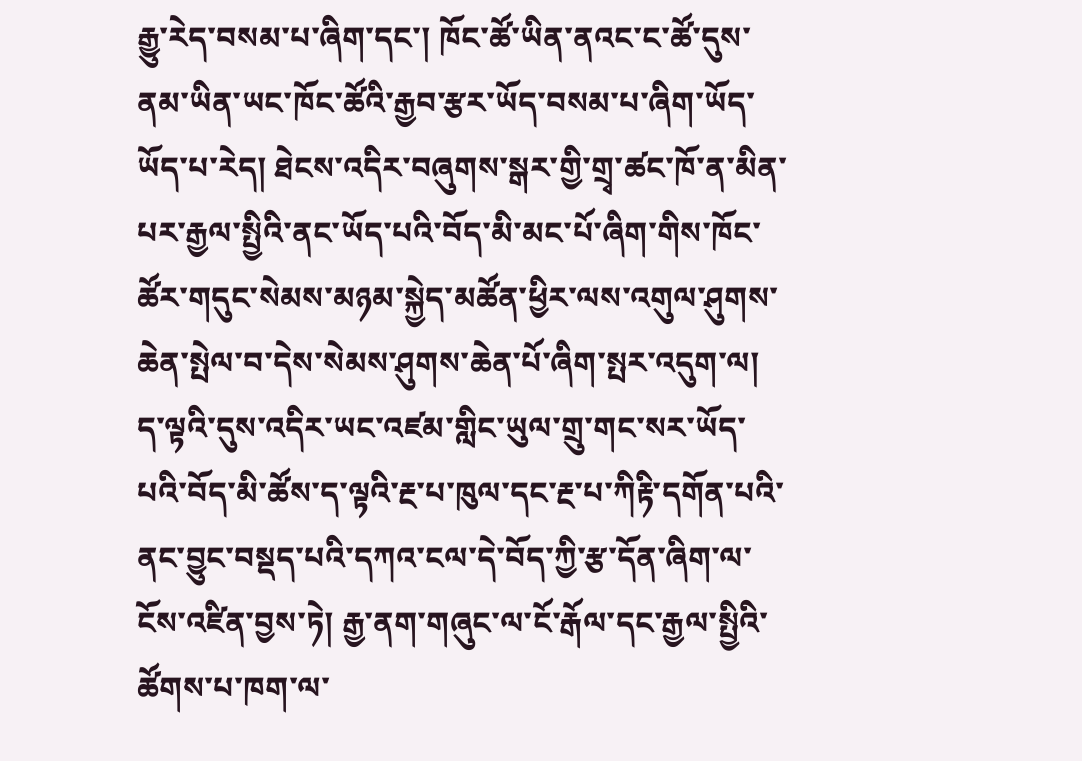རྒྱུ་རེད་བསམ་པ་ཞིག་དང་། ཁོང་ཚོ་ཡིན་ནའང་ང་ཚོ་དུས་ནམ་ཡིན་ཡང་ཁོང་ཚོའི་རྒྱབ་རྩར་ཡོད་བསམ་པ་ཞིག་ཡོད་ཡོད་པ་རེད། ཐེངས་འདིར་བཞུགས་སྒར་གྱི་གྲྭ་ཚང་ཁོ་ན་མིན་པར་རྒྱལ་སྤྱིའི་ནང་ཡོད་པའི་བོད་མི་མང་པོ་ཞིག་གིས་ཁོང་ཚོར་གདུང་སེམས་མཉམ་སྐྱེད་མཚོན་ཕྱིར་ལས་འགུལ་ཤུགས་ཆེན་སྤེལ་བ་དེས་སེམས་ཤུགས་ཆེན་པོ་ཞིག་སྤར་འདུག་ལ། ད་ལྟའི་དུས་འདིར་ཡང་འཛམ་གླིང་ཡུལ་གྲུ་གང་སར་ཡོད་པའི་བོད་མི་ཚོས་ད་ལྟའི་རྔ་པ་ཁུལ་དང་རྔ་པ་ཀིརྟི་དགོན་པའི་ནང་བྱུང་བསྡད་པའི་དཀའ་ངལ་དེ་བོད་ཀྱི་རྩ་དོན་ཞིག་ལ་ངོས་འཛིན་བྱས་ཏེ། རྒྱ་ནག་གཞུང་ལ་ངོ་རྒོལ་དང་རྒྱལ་སྤྱིའི་ཚོགས་པ་ཁག་ལ་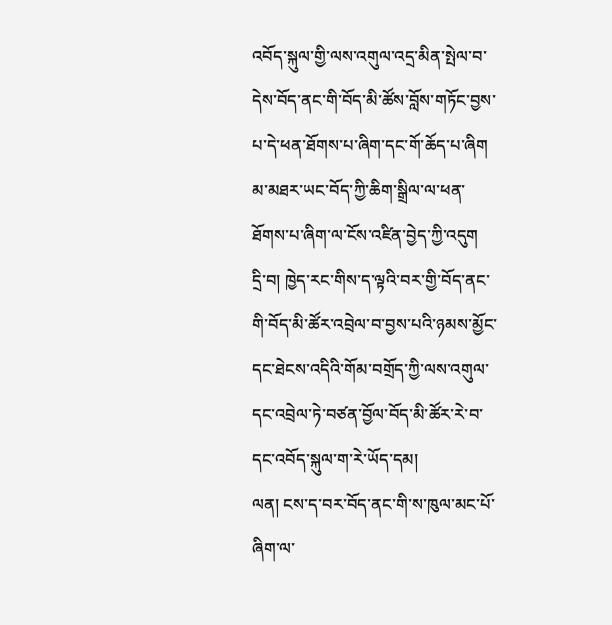འབོད་སྐུལ་གྱི་ལས་འགུལ་འདྲ་མིན་སྤེལ་བ་དེས་བོད་ནང་གི་བོད་མི་ཚོས་བློས་གཏོང་བྱས་པ་དེ་ཕན་ཐོགས་པ་ཞིག་དང་གོ་ཆོད་པ་ཞིག མ་མཐར་ཡང་བོད་ཀྱི་ཆིག་སྒྲིལ་ལ་ཕན་ཐོགས་པ་ཞིག་ལ་ངོས་འཛིན་བྱེད་ཀྱི་འདུག
དྲི་བ། ཁྱེད་རང་གིས་ད་ལྟའི་བར་གྱི་བོད་ནང་གི་བོད་མི་ཚོར་འབྲེལ་བ་བྱས་པའི་ཉམས་མྱོང་དང་ཐེངས་འདིའི་གོམ་བགྲོད་ཀྱི་ལས་འགུལ་དང་འབྲེལ་ཏེ་བཙན་བྱོལ་བོད་མི་ཚོར་རེ་བ་དང་འབོད་སྐུལ་ག་རེ་ཡོད་དམ།
ལན། ངས་ད་བར་བོད་ནང་གི་ས་ཁུལ་མང་པོ་ཞིག་ལ་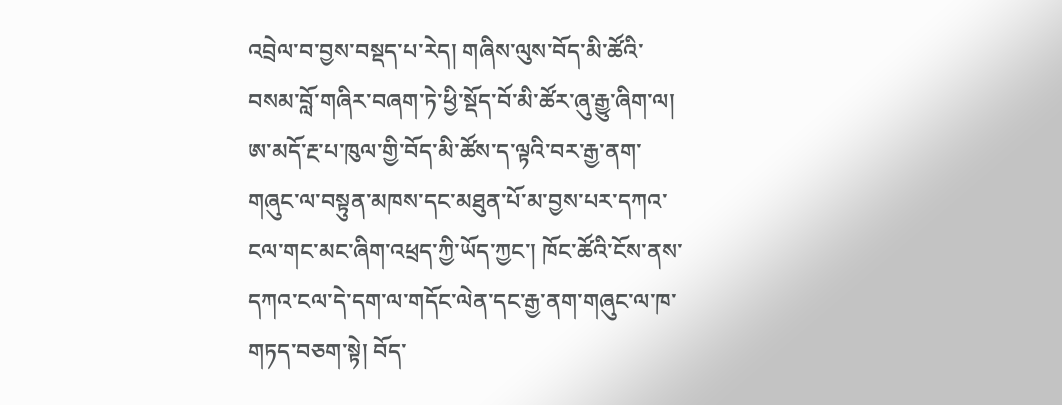འབྲེལ་བ་བྱས་བསྡད་པ་རེད། གཞིས་ལུས་བོད་མི་ཚོའི་བསམ་བློ་གཞིར་བཞག་ཏེ་ཕྱི་སྡོད་བོ་མི་ཚོར་ཞུ་རྒྱུ་ཞིག་ལ། ཨ་མདོ་རྔ་པ་ཁུལ་གྱི་བོད་མི་ཚོས་ད་ལྟའི་བར་རྒྱ་ནག་གཞུང་ལ་བསྟུན་མཁས་དང་མཐུན་པོ་མ་བྱས་པར་དཀའ་ངལ་གང་མང་ཞིག་འཕྲད་ཀྱི་ཡོད་ཀྱང་། ཁོང་ཚོའི་ངོས་ནས་དཀའ་ངལ་དེ་དག་ལ་གདོང་ལེན་དང་རྒྱ་ནག་གཞུང་ལ་ཁ་གཏད་བཅག་སྟེ། བོད་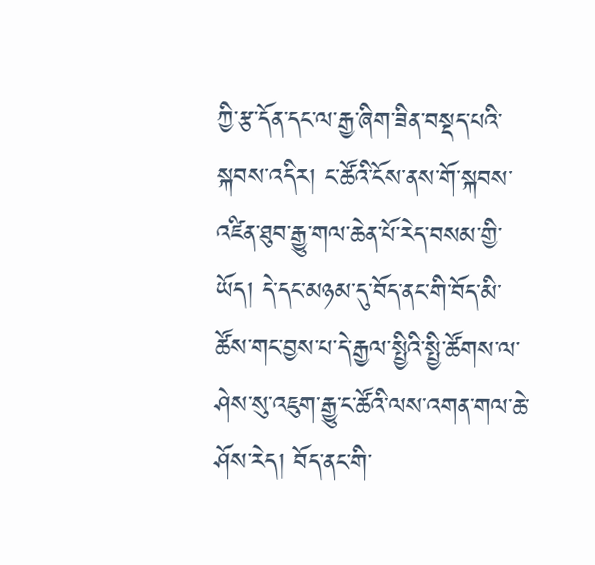ཀྱི་རྩ་དོན་དང་ལ་རྒྱ་ཞིག་ཟིན་བསྡད་པའི་སྐབས་འདིར། ང་ཚོའི་ངོས་ནས་གོ་སྐབས་འཛིན་ཐུབ་རྒྱུ་གལ་ཆེན་པོ་རེད་བསམ་གྱི་ཡོད། དེ་དང་མཉམ་དུ་བོད་ནང་གི་བོད་མི་ཚོས་གང་བྱས་པ་དེ་རྒྱལ་སྤྱིའི་སྤྱི་ཚོགས་ལ་ཤེས་སུ་འཇུག་རྒྱུ་ང་ཚོའི་ལས་འགན་གལ་ཆེ་ཤོས་རེད། བོད་ནང་གི་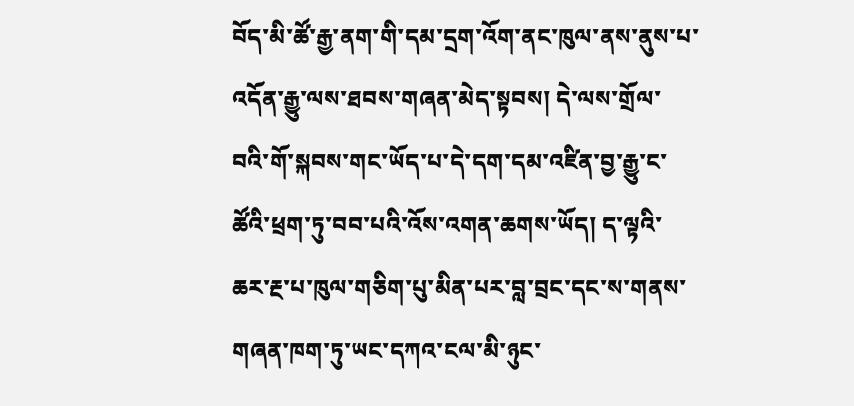བོད་མི་ཚོ་རྒྱ་ནག་གི་དམ་དྲག་འོག་ནང་ཁུལ་ནས་ནུས་པ་འདོན་རྒྱུ་ལས་ཐབས་གཞན་མེད་སྟབས། དེ་ལས་གྲོལ་བའི་གོ་སྐབས་གང་ཡོད་པ་དེ་དག་དམ་འཛིན་བྱ་རྒྱུ་ང་ཚོའི་ཕྲག་ཏུ་བབ་པའི་འོས་འགན་ཆགས་ཡོད། ད་ལྟའི་ཆར་རྔ་པ་ཁུལ་གཅིག་པུ་མིན་པར་བླ་བྲང་དང་ས་གནས་གཞན་ཁག་ཏུ་ཡང་དཀའ་ངལ་མི་ཉུང་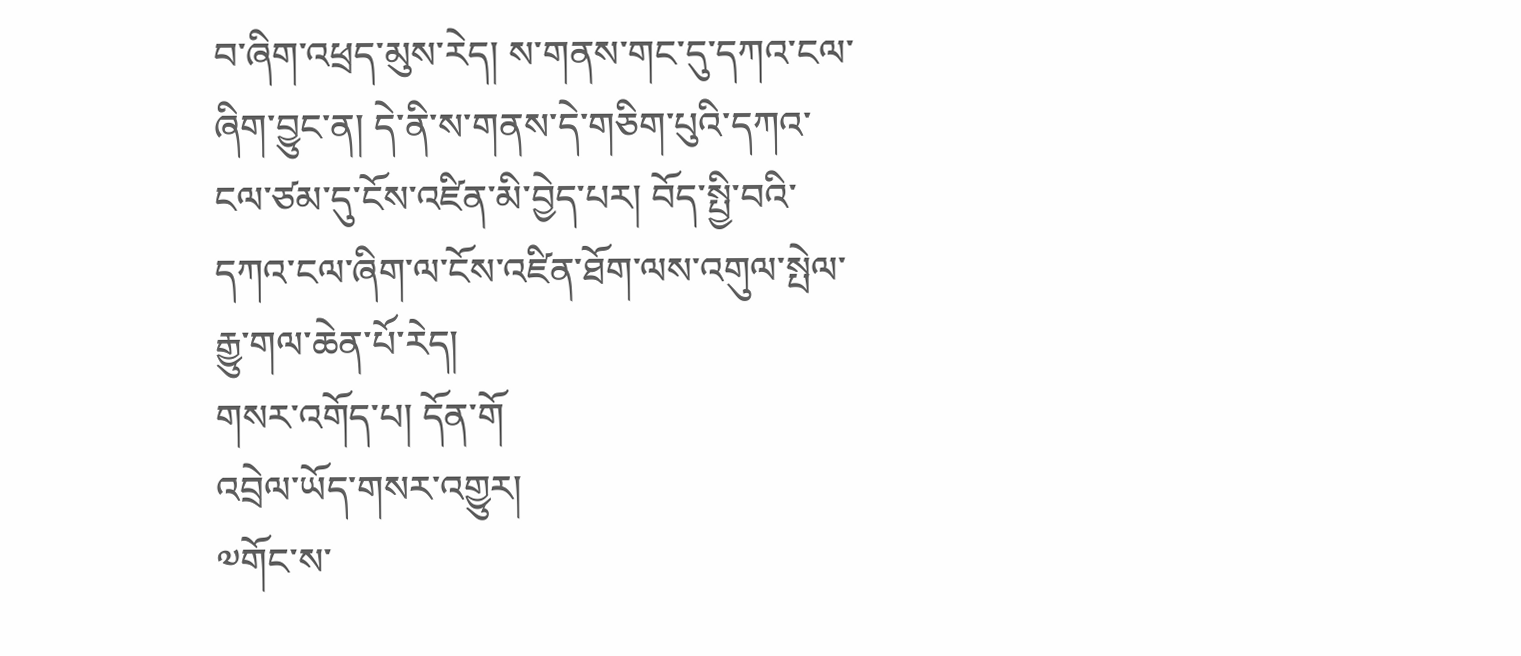བ་ཞིག་འཕྲད་མུས་རེད། ས་གནས་གང་དུ་དཀའ་ངལ་ཞིག་བྱུང་ན། དེ་ནི་ས་གནས་དེ་གཅིག་པུའི་དཀའ་ངལ་ཙམ་དུ་ངོས་འཛིན་མི་བྱེད་པར། བོད་སྤྱི་བའི་དཀའ་ངལ་ཞིག་ལ་ངོས་འཛིན་ཐོག་ལས་འགུལ་སྤེལ་རྒྱུ་གལ་ཆེན་པོ་རེད།
གསར་འགོད་པ། དོན་གོ
འབྲེལ་ཡོད་གསར་འགྱུར།
༧གོང་ས་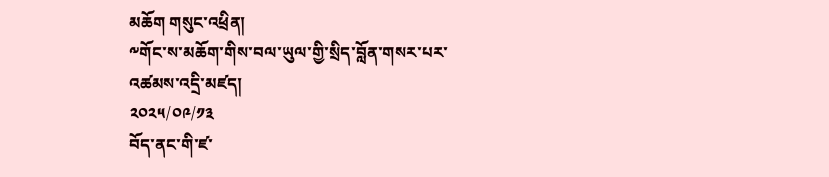མཆོག གསུང་འཕྲིན།
༸གོང་ས་མཆོག་གིས་བལ་ཡུལ་གྱི་སྲིད་བློན་གསར་པར་འཚམས་འདྲི་མཛད།
༢༠༢༥/༠༩/༡༣
བོད་ནང་གི་ཛ་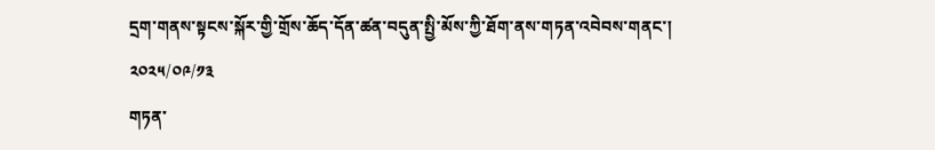དྲག་གནས་སྟངས་སྐོར་གྱི་གྲོས་ཆོད་དོན་ཚན་བདུན་སྤྱི་མོས་ཀྱི་ཐོག་ནས་གཏན་འབེབས་གནང་།
༢༠༢༥/༠༩/༡༣
གཏན་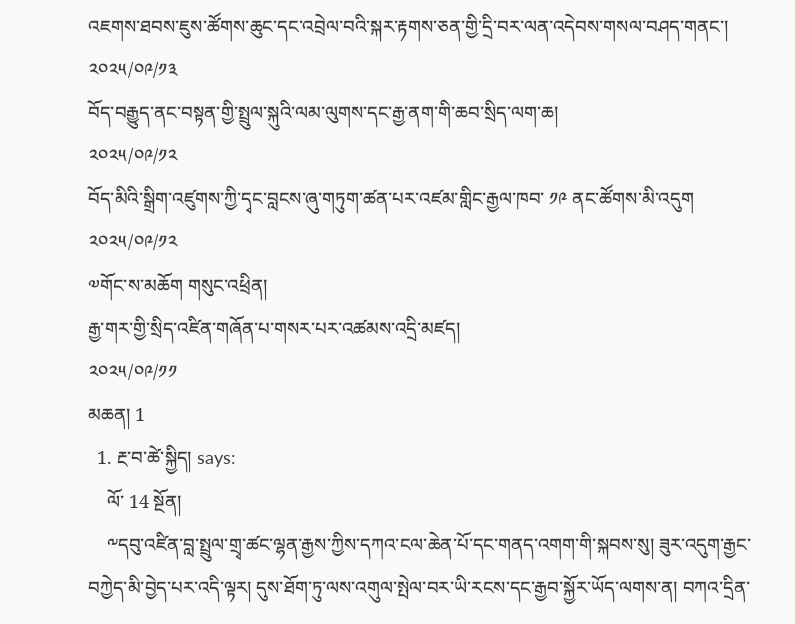འཇགས་ཐབས་ཇུས་ཚོགས་ཆུང་དང་འབྲེལ་བའི་སྐར་རྟགས་ཅན་གྱི་དྲི་བར་ལན་འདེབས་གསལ་བཤད་གནང་།
༢༠༢༥/༠༩/༡༣
བོད་བརྒྱུད་ནང་བསྟན་གྱི་སྤྲུལ་སྐུའི་ལམ་ལུགས་དང་རྒྱ་ནག་གི་ཆབ་སྲིད་ལག་ཆ།
༢༠༢༥/༠༩/༡༢
བོད་མིའི་སྒྲིག་འཛུགས་ཀྱི་དྭང་བླངས་ཞུ་གཏུག་ཚན་པར་འཛམ་གླིང་རྒྱལ་ཁབ་ ༡༩ ནང་ཚོགས་མི་འདུག
༢༠༢༥/༠༩/༡༢
༧གོང་ས་མཆོག གསུང་འཕྲིན།
རྒྱ་གར་གྱི་སྲིད་འཛིན་གཞོན་པ་གསར་པར་འཚམས་འདྲི་མཛད།
༢༠༢༥/༠༩/༡༡
མཆན། 1
  1. རྔ་བ་ཚེ་སྐྱིད། says:
    ལོ་ 14 སྔོན།
    ༸དབུ་འཛིན་བླ་སྤྲུལ་གྲྭ་ཚང་ལྷན་རྒྱས་ཀྱིས་དཀའ་ངལ་ཆེན་པོ་དང་གནད་འགག་གི་སྐབས་སུ། ཟུར་འདུག་རྒྱང་བཀྱེད་མི་བྱེད་པར་འདི་ལྟར། དུས་ཐོག་ཏུ་ལས་འགུལ་སྤེལ་བར་ཡི་རངས་དང་རྒྱབ་སྐྱོར་ཡོད་ལགས་ན། བཀའ་དྲིན་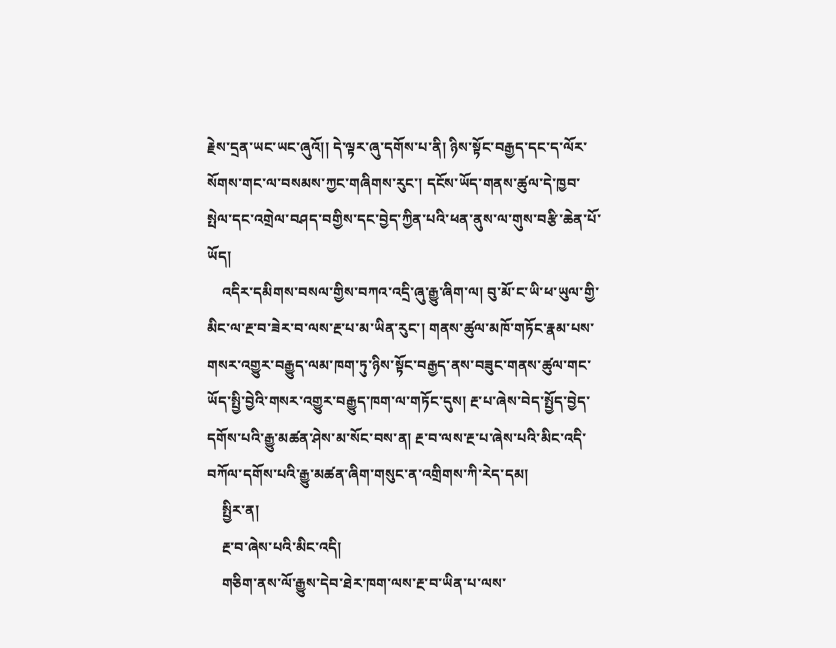རྗེས་དྲན་ཡང་ཡང་ཞུའོ།། དེ་ལྟར་ཞུ་དགོས་པ་ནི། ཉིས་སྟོང་བརྒྱད་དང་ད་ལོར་སོགས་གང་ལ་བསམས་ཀྱང་གཞིགས་རུང་། དངོས་ཡོད་གནས་ཚུལ་དེ་ཁྱབ་སྤེལ་དང་འགྲེལ་བཤད་བགྱིས་དང་བྱེད་ཀྱིན་པའི་ཕན་ནུས་ལ་གུས་བརྩི་ཆེན་པོ་ཡོད།
    འདིར་དམིགས་བསལ་གྱིས་བཀའ་འདྲི་ཞུ་རྒྱུ་ཞིག་ལ། བུ་མོ་ང་ཡི་ཕ་ཡུལ་གྱི་མིང་ལ་རྔ་བ་ཟེར་བ་ལས་རྔ་པ་མ་ཡིན་རུང་། གནས་ཚུལ་མཁོ་གཏོང་རྣམ་པས་གསར་འགྱུར་བརྒྱུད་ལམ་ཁག་ཏུ་ཉིས་སྟོང་བརྒྱད་ནས་བཟུང་གནས་ཚུལ་གང་ཡོད་སྤྱི་བྱེའི་གསར་འགྱུར་བརྒྱུད་ཁག་ལ་གཏོང་དུས། རྔ་པ་ཞེས་བེད་སྤྱོད་བྱེད་དགོས་པའི་རྒྱུ་མཚན་ཤེས་མ་སོང་བས་ན། རྔ་བ་ལས་རྔ་པ་ཞེས་པའི་མིང་འདི་བཀོལ་དགོས་པའི་རྒྱུ་མཚན་ཞིག་གསུང་ན་འགྲིགས་ཀི་རེད་དམ།
    སྤྱིར་ན།
    རྔ་བ་ཞེས་པའི་མིང་འདི།
    གཅིག་ནས་ལོ་རྒྱུས་དེབ་ཐེར་ཁག་ལས་རྔ་བ་ཡིན་པ་ལས་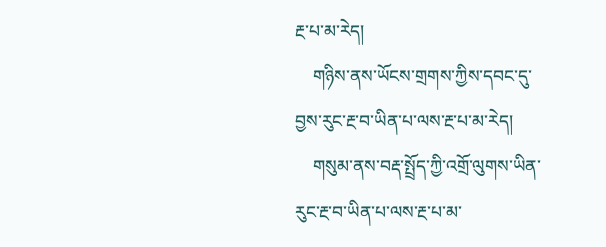རྔ་པ་མ་རེད།
    གཉིས་ནས་ཡོངས་གྲགས་ཀྱིས་དབང་དུ་བྱས་རུང་རྔ་བ་ཡིན་པ་ལས་རྔ་པ་མ་རེད།
    གསུམ་ནས་བརྡ་སྤྲོད་ཀྱི་འགྲོ་ལུགས་ཡིན་རུང་རྔ་བ་ཡིན་པ་ལས་རྔ་པ་མ་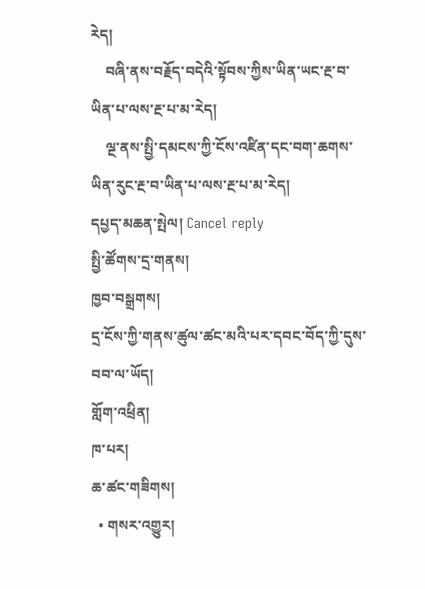རེད།
    བཞི་ནས་བརྗོད་བདེའི་སྟོབས་ཀྱིས་ཡིན་ཡང་རྔ་བ་ཡིན་པ་ལས་རྔ་པ་མ་རེད།
    ལྔ་ནས་སྤྱི་དམངས་ཀྱི་ངོས་འཛིན་དང་བག་ཆགས་ཡིན་རུང་རྔ་བ་ཡིན་པ་ལས་རྔ་པ་མ་རེད།
དཔྱད་མཆན་སྤེལ། Cancel reply
སྤྱི་ཚོགས་དྲ་གནས།
ཁྱབ་བསྒྲགས།
དྲ་ངོས་ཀྱི་གནས་ཚུལ་ཚང་མའི་པར་དབང་བོད་ཀྱི་དུས་བབ་ལ་ཡོད།
གློག་འཕྲིན།
ཁ་པར།
ཆ་ཚང་གཟིགས།
  • གསར་འགྱུར།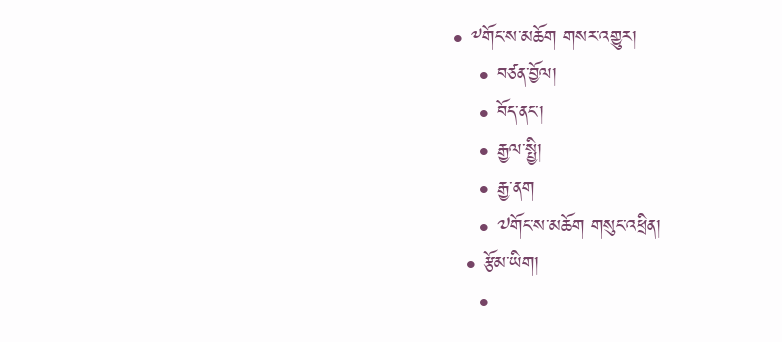• ༸གོང་ས་མཆོག གསར་འགྱུར།
    • བཙན་བྱོལ།
    • བོད་ནང་།
    • རྒྱལ་སྤྱི།
    • རྒྱ་ནག
    • ༧གོང་ས་མཆོག གསུང་འཕྲིན།
  • རྩོམ་ཡིག།
    •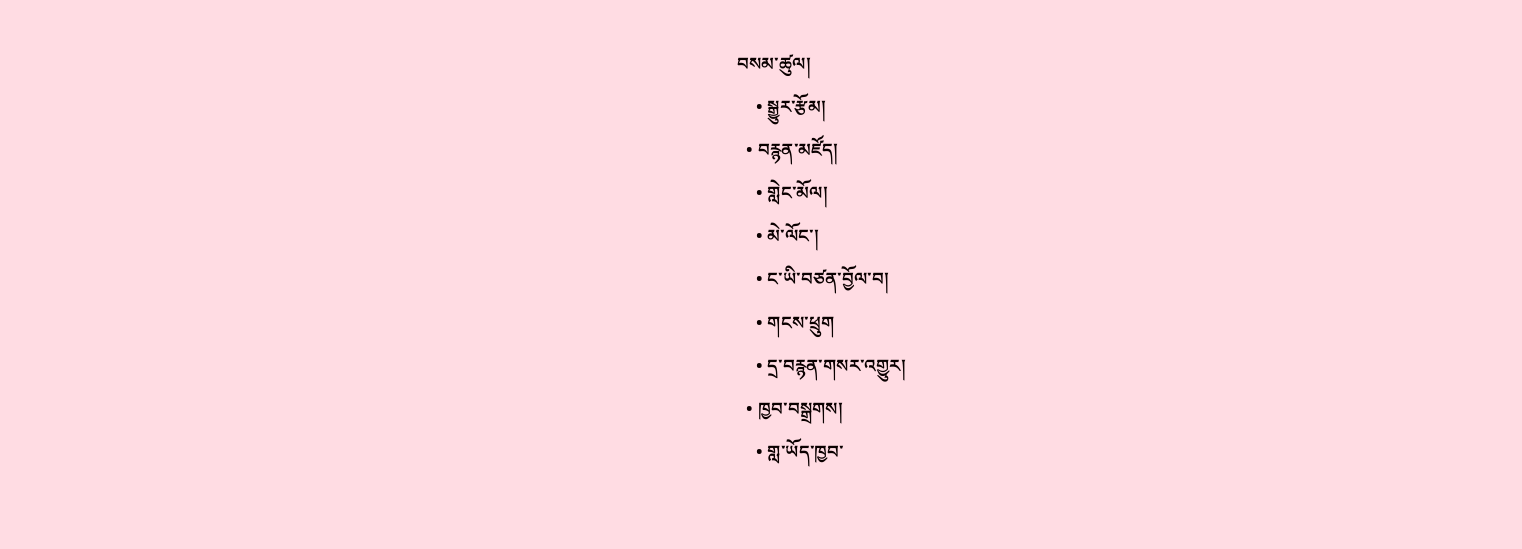བསམ་ཚུལ།
    • སྒྱུར་རྩོམ།
  • བརྙན་མཛོད།
    • གླེང་མོལ།
    • མེ་ལོང་།
    • ང་ཡི་བཙན་བྱོལ་བ།
    • གངས་ཕྲུག
    • དྲ་བརྙན་གསར་འགྱུར།
  • ཁྱབ་བསྒྲགས།
    • གླ་ཡོད་ཁྱབ་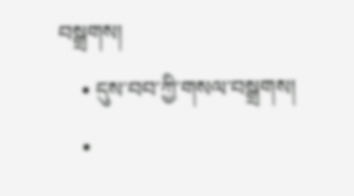བསྒྲགས།
    • དུས་བབ་ཀྱི་གསལ་བསྒྲགས།
    •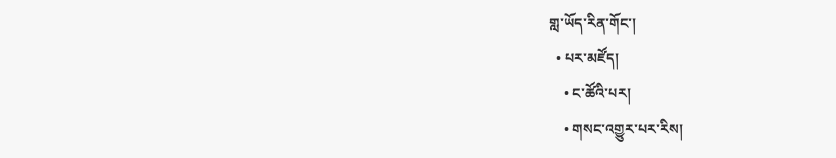གླ་ཡོད་རིན་གོང་།
  • པར་མཛོད།
    • ང་ཚོའི་པར།
    • གསང་འགྱུར་པར་རིས།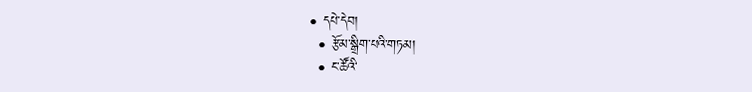• དཔེ་དེབ།
  • རྩོམ་སྒྲིག་པའི་གཏམ།
  • ང་ཚོའི་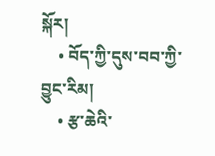སྐོར།
    • བོད་ཀྱི་དུས་བབ་ཀྱི་བྱུང་རིམ།
    • རྩ་ཆེའི་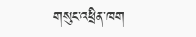གསུང་འཕྲིན་ཁག